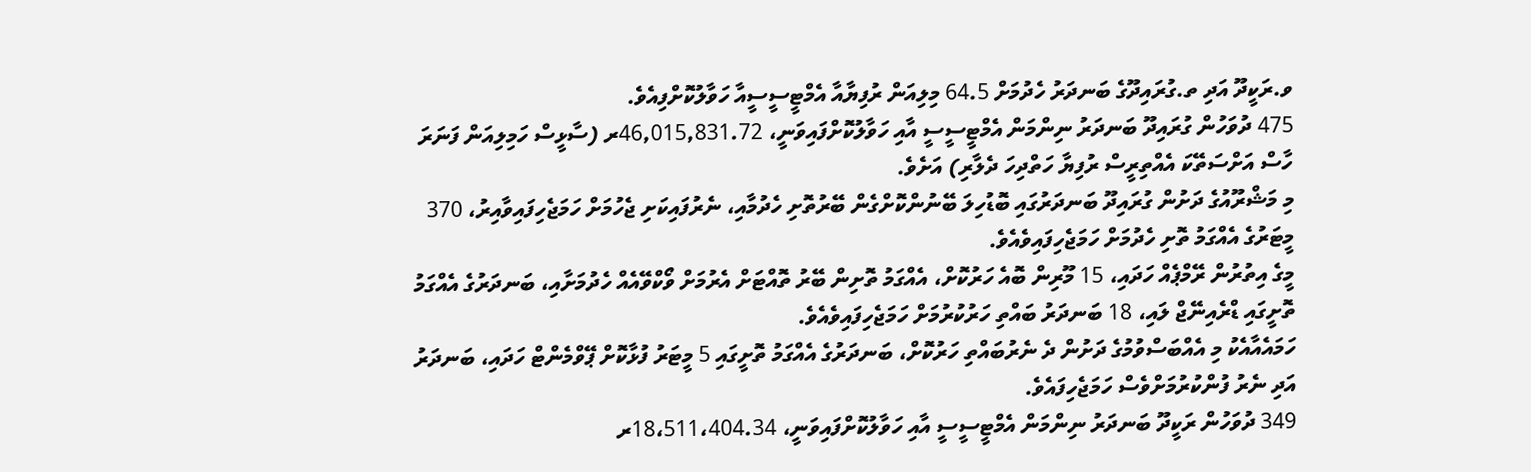ވ.ރަކީދޫ އަދި ތ.ގުރައިދޫގެ ބަނދަރު ހެދުމަށް 64.5 މިލިއަން ރުފިޔާއާ އެމްޓީސީސީއާ ހަވާލުކޮށްފިއެވެ.
475 ދުވަހުން ގުރައިދޫ ބަނދަރު ނިންމަން އެމްޓީސީސީ އާއި ހަވާލުކޮށްފައިވަނީ، 46,015,831.72ރ (ސާޅީސް ހަމިލިއަން ފަނަރަ ހާސް އަށްސަތޭކަ އެއްތިރީސް ރުފިޔާ ހަތްދިހަ ދެލާރި) އަށެވެ.
މި މަޝްރޫއުގެ ދަށުން ގުރައިދޫ ބަނދަރުގައި ބޮޑުހިލަ ބޭނުންކޮށްގެން ބޭރުތޮށި ހެދުމާއި، ނެރުފައިކަށި ޖެހުމަށް ހަމަޖެހިފައިވާއިރު، 370 މީޓަރުގެ އެއްގަމު ތޮށި ހެދުމަށް ހަމަޖެހިފައިވެއެވެ.
މީގެ އިތުރުން ރޭމްޕެއް ހަދައި، 15 މޫރިން ބޮއެ ހަރުކޮށް، އެއްގަމު ތޮށިން ބޭރު ތޮއްޓަށް އެރުމަށް ވޯކްވޭއެއް ހެދުމަށާއި، ބަނދަރުގެ އެއްގަމު ތޮށީގައި ޑްރެއިނޭޖް ލައި، 18 ބަނދަރު ބައްތި ހަރުކުރުމަށް ހަމަޖެހިފައިވެއެވެ.
ހަމައެއާއެކު މި އެއްބަސްވުމުގެ ދަށުން ދެ ނެރުބައްތި ހަރުކޮށް، ބަނދަރުގެ އެއްގަމު ތޮށީގައި 5 މީޓަރު ފުޅާކޮށް ޕޭވްމެންޓް ހަދައި، ބަނދަރު އަދި ނެރު ފުންކުރުމަށްވެސް ހަމަޖެހިފައެވެ.
349 ދުވަހުން ރަކީދޫ ބަނދަރު ނިންމަން އެމްޓީސީސީ އާއި ހަވާލުކޮށްފައިވަނީ، 18،511،404.34ރ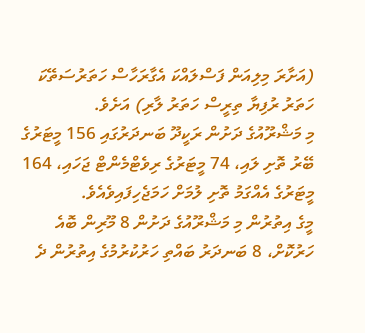(އަށާރަ މިލިއަން ފަސްލައްކަ އެގާރަހާސް ހަތަރުސަތޭކަ ހަތަރު ރުފިޔާ ތިރީސް ހަތަރު ލާރި) އަށެވެ.
މި މަޝްރޫއުގެ ދަށުން ރަކީދޫ ބަނދަރުގައި 156 މީޓަރުގެ ބޭރު ތޮށި ލައި، 74 މީޓަރުގެ ރިވެޓްމެންޓް ޖަހައި، 164 މީޓަރުގެ އެއްގަމު ތޮށި ލުމަށް ހަމަޖެހިފައިވެއެވެ.
މީގެ އިތުރުން މި މަޝްރޫއުގެ ދަށުން 8 މޫރިން ބޮއެ ހަރުކޮށް، 8 ބަނދަރު ބައްތި ހަރުކުރުމުގެ އިތުރުން ދެ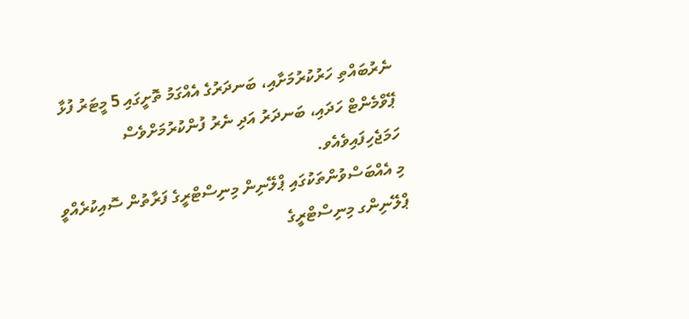ނެރުބައްތި ހަރުކުރުމަށާއި، ބަނދަރުގެ އެއްގަމު ތޮށީގައި 5 މީޓަރު ފުޅާ ޕޭވްމެންޓް ހަދައި، ބަނދަރު އަދި ނެރު ފުންކުރުމަށްވެސް ހަމަޖެހިފައިވެއެވ.
މި އެއްބަސްވުންތަކުގައި ޕްލޭނިން މިނިސްޓްރީގެ ފަރާތުން ސޮއިކުރެއްވީ ޕްލޭނިންގ މިނިސްޓްރީގެ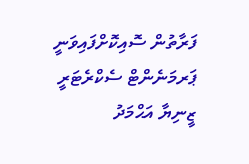ފަރާތުން ސޮއިކޮށްފައިވަނީ ޕަރމަނެންޓް ސެކްރެޓަރީ ޒީނިޔާ އަޙްމަދު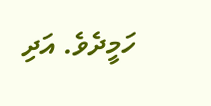ހަމީދެވެ. އަދި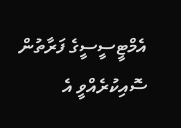އެމްޓީސީސީގެ ފަރާތުން ސޮއިކުރެއްވީ އެ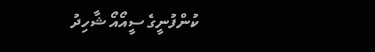ކުންފުނީގެ ސީއޯއޯ ޝާހިދު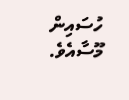ހުސައިން މޫސާއެވެ.